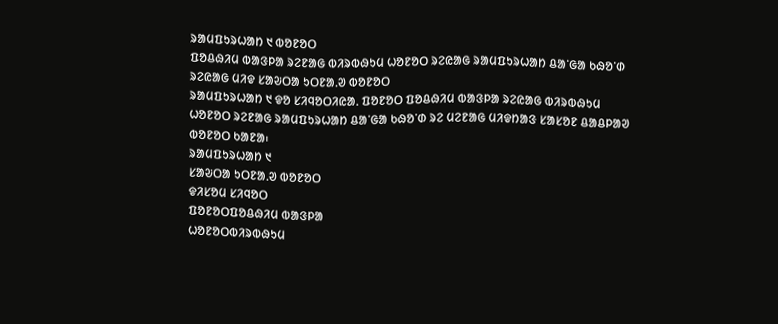ᱨᱟᱢᱯᱩᱨᱦᱟᱴ ᱑ ᱵᱚᱱᱚᱛ
ᱯᱚᱪᱷᱤᱢ ᱵᱟᱝᱞᱟ ᱨᱮᱱᱟᱜ ᱵᱤᱨᱵᱷᱩᱢ ᱦᱚᱱᱚᱛ ᱨᱮᱭᱟᱜ ᱨᱟᱢᱯᱩᱨᱦᱟᱴ ᱪᱟᱸᱜᱟ ᱠᱷᱚᱸᱰ ᱨᱮᱭᱟᱜ ᱢᱤᱫ ᱥᱟᱶᱛᱟ ᱩᱛᱱᱟᱹᱣ ᱵᱚᱱᱚᱛ
ᱨᱟᱢᱯᱩᱨᱦᱟᱴ ᱑ ᱫᱚ ᱥᱤᱧᱚᱛᱤᱭᱟᱹ ᱯᱚᱱᱚᱛ ᱯᱚᱪᱷᱤᱢ ᱵᱟᱝᱞᱟ ᱨᱮᱭᱟᱜ ᱵᱤᱨᱵᱷᱩᱢ ᱦᱚᱱᱚᱛ ᱨᱮᱱᱟᱜ ᱨᱟᱢᱯᱩᱨᱦᱟᱴ ᱪᱟᱸᱜᱟ ᱠᱷᱚᱸᱰ ᱨᱮ ᱢᱮᱱᱟᱜ ᱢᱤᱫᱴᱟᱝ ᱥᱟᱥᱚᱱ ᱪᱟᱪᱞᱟᱣ ᱵᱚᱱᱚᱛ ᱠᱟᱱᱟ᱾
ᱨᱟᱢᱯᱩᱨᱦᱟᱴ ᱑
ᱥᱟᱶᱛᱟ ᱩᱛᱱᱟᱹᱣ ᱵᱚᱱᱚᱛ
ᱫᱤᱥᱚᱢ ᱥᱤᱧᱚᱛ
ᱯᱚᱱᱚᱛᱯᱚᱪᱷᱤᱢ ᱵᱟᱝᱞᱟ
ᱦᱚᱱᱚᱛᱵᱤᱨᱵᱷᱩᱢ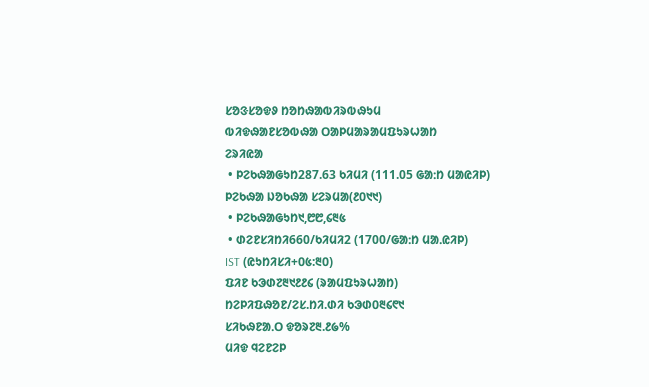ᱥᱚᱝᱥᱚᱫᱽ ᱴᱚᱴᱷᱟᱵᱤᱨᱵᱷᱩᱢ
ᱵᱤᱫᱷᱟᱱᱥᱚᱵᱷᱟ ᱛᱟᱞᱢᱟᱨᱟᱢᱯᱩᱨᱦᱟᱴ
ᱮᱨᱤᱭᱟ
 • ᱞᱮᱠᱷᱟᱜᱩᱴ287.63 ᱠᱤᱢᱤ (111.05 ᱜᱟᱺᱴ ᱢᱟᱭᱤᱞ)
ᱞᱮᱠᱷᱟ ᱡᱚᱠᱷᱟ ᱥᱮᱨᱢᱟ(᱒᱐᱑᱑)
 • ᱞᱮᱠᱷᱟᱜᱩᱴ᱑,᱘᱘,᱔᱓᱕
 • ᱰᱮᱱᱥᱤᱴᱤ660/ᱠᱤᱢᱤ2 (1700/ᱜᱟᱺᱴ ᱢᱟᱹᱭᱤᱞ)
IST (ᱭᱩᱴᱤᱥᱤ+᱐᱕:᱓᱐)
ᱯᱤᱱ ᱠᱳᱰ᱗᱓᱑᱒᱒᱔ (ᱨᱟᱢᱯᱩᱨᱦᱟᱴ)
ᱴᱮᱞᱤᱯᱷᱚᱱ/ᱮᱥ.ᱴᱤ.ᱰᱤ ᱠᱳᱰ᱐᱓᱔᱖᱑
ᱥᱤᱠᱷᱱᱟᱹᱛ ᱫᱚᱨ᱗᱓.᱒᱙%
ᱢᱤᱫ ᱧᱮᱱᱮᱞ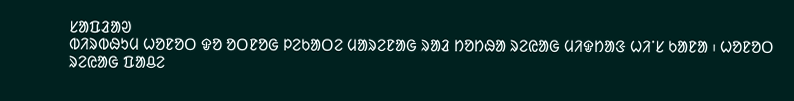ᱥᱟᱯᱲᱟᱣ
ᱵᱤᱨᱵᱷᱩᱢ ᱦᱚᱱᱚᱛ ᱫᱚ ᱚᱛᱱᱚᱜ ᱞᱮᱠᱟᱛᱮ ᱢᱟᱨᱮᱱᱟᱜ ᱨᱟᱲ ᱴᱚᱴᱷᱟ ᱨᱮᱭᱟᱜ ᱢᱤᱫᱴᱟᱝ ᱦᱤᱸᱥ ᱠᱟᱱᱟ ᱾ ᱦᱚᱱᱚᱛ ᱨᱮᱭᱟᱜ ᱯᱟᱪᱮ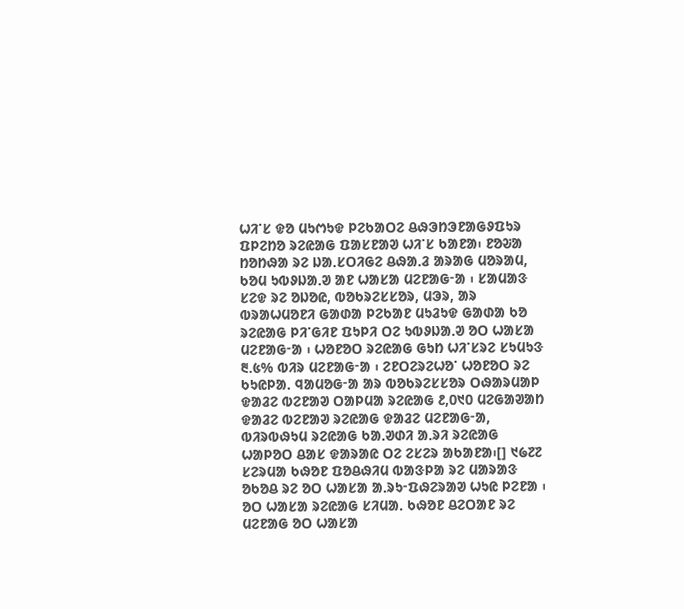ᱦᱤᱸᱥ ᱫᱚ ᱢᱩᱬᱩᱫ ᱞᱮᱠᱟᱛᱮ ᱪᱷᱳᱴᱳᱱᱟᱜᱽᱯᱩᱨ ᱯᱞᱮᱴᱚ ᱨᱮᱭᱟᱜ ᱯᱟᱥᱱᱟᱣ ᱦᱤᱸᱥ ᱠᱟᱱᱟ᱾ ᱱᱚᱶᱟ ᱴᱚᱴᱷᱟ ᱨᱮ ᱡᱟᱹᱥᱛᱤᱜᱮ ᱪᱷᱟᱹᱲ ᱟᱨᱟᱜ ᱢᱚᱨᱟᱢ, ᱠᱚᱢ ᱩᱵᱽᱡᱟᱹᱣ ᱟᱱ ᱦᱟᱥᱟ ᱢᱮᱱᱟᱜᱼᱟ ᱾ ᱥᱟᱢᱟᱝ ᱥᱮᱫ ᱨᱮ ᱚᱡᱚᱭ, ᱵᱚᱠᱨᱮᱥᱥᱚᱨ, ᱢᱳᱨ, ᱟᱨ ᱵᱨᱟᱦᱢᱚᱱᱤ ᱜᱟᱰᱟ ᱞᱮᱠᱟᱱ ᱢᱩᱲᱩᱫ ᱜᱟᱰᱟ ᱠᱚ ᱨᱮᱭᱟᱜ ᱞᱤᱸᱜᱤᱱ ᱯᱩᱞᱤ ᱛᱮ ᱩᱵᱽᱡᱟᱹᱣ ᱚᱛ ᱦᱟᱥᱟ ᱢᱮᱱᱟᱜᱼᱟ ᱾ ᱦᱚᱱᱚᱛ ᱨᱮᱭᱟᱜ ᱜᱩᱴ ᱦᱤᱸᱥᱨᱮ ᱥᱩᱢᱩᱝ ᱓.᱕% ᱵᱤᱨ ᱢᱮᱱᱟᱜᱼᱟ ᱾ ᱮᱱᱛᱮᱨᱮᱦᱚᱸ ᱦᱚᱱᱚᱛ ᱨᱮ ᱠᱩᱭᱞᱟᱹ ᱧᱟᱢᱚᱜᱼᱟ ᱟᱨ ᱵᱚᱠᱨᱮᱥᱥᱚᱨ ᱛᱷᱟᱨᱢᱟᱞ ᱫᱟᱲᱮ ᱵᱮᱱᱟᱣ ᱛᱟᱞᱢᱟ ᱨᱮᱭᱟᱜ ᱒,᱐᱑᱐ ᱢᱮᱜᱟᱣᱟᱴ ᱫᱟᱲᱮ ᱵᱮᱱᱟᱣ ᱨᱮᱭᱟᱜ ᱫᱟᱲᱮ ᱢᱮᱱᱟᱜᱼᱟ, ᱵᱤᱨᱵᱷᱩᱢ ᱨᱮᱭᱟᱜ ᱠᱟᱹᱣᱰᱤ ᱟᱹᱨᱤ ᱨᱮᱭᱟᱜ ᱦᱟᱞᱚᱛ ᱪᱟᱥ ᱫᱟᱨᱟᱭ ᱛᱮ ᱮᱥᱮᱨ ᱟᱠᱟᱱᱟ᱾[] ᱑᱙᱗᱗ ᱥᱮᱨᱢᱟ ᱠᱷᱚᱱ ᱯᱚᱪᱷᱤᱢ ᱵᱟᱝᱞᱟ ᱨᱮ ᱢᱟᱨᱟᱝ ᱚᱠᱚᱪ ᱨᱮ ᱚᱛ ᱦᱟᱥᱟ ᱟᱹᱨᱩᱼᱯᱷᱮᱨᱟᱣ ᱦᱩᱭ ᱞᱮᱱᱟ ᱾ ᱚᱛ ᱦᱟᱥᱟ ᱨᱮᱭᱟᱜ ᱥᱤᱢᱟᱹ ᱠᱷᱚᱱ ᱪᱮᱛᱟᱱ ᱨᱮ ᱢᱮᱱᱟᱜ ᱚᱛ ᱦᱟᱥᱟ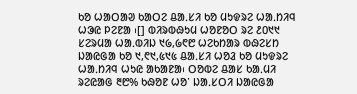ᱠᱚ ᱦᱟᱛᱟᱣ ᱠᱟᱛᱮ ᱪᱟᱹᱥᱤ ᱠᱚ ᱢᱩᱫᱨᱮ ᱦᱟᱹᱴᱤᱧ ᱦᱳᱭ ᱞᱮᱱᱟ ᱾[] ᱵᱤᱨᱵᱷᱩᱢ ᱦᱚᱱᱚᱛ ᱨᱮ ᱒᱐᱑᱑ ᱥᱮᱨᱢᱟ ᱦᱟᱹᱵᱤᱡ ᱑᱙,᱙᱖᱘ ᱦᱮᱠᱴᱟᱨ ᱵᱷᱮᱥᱴ ᱡᱟᱭᱜᱟ ᱠᱚ ᱑,᱖᱑,᱕᱑᱕ ᱪᱟᱹᱥᱤ ᱦᱚᱲ ᱠᱚ ᱢᱩᱫᱨᱮ ᱦᱟᱹᱴᱤᱧ ᱦᱩᱭ ᱟᱠᱟᱱᱟ᱾ ᱛᱚᱵᱮ ᱪᱟᱥ ᱠᱟᱹᱢᱤ ᱨᱮᱭᱟᱜ ᱓᱘% ᱠᱷᱚᱱ ᱦᱚᱸ ᱡᱟᱹᱥᱛᱤ ᱡᱟᱭᱜᱟ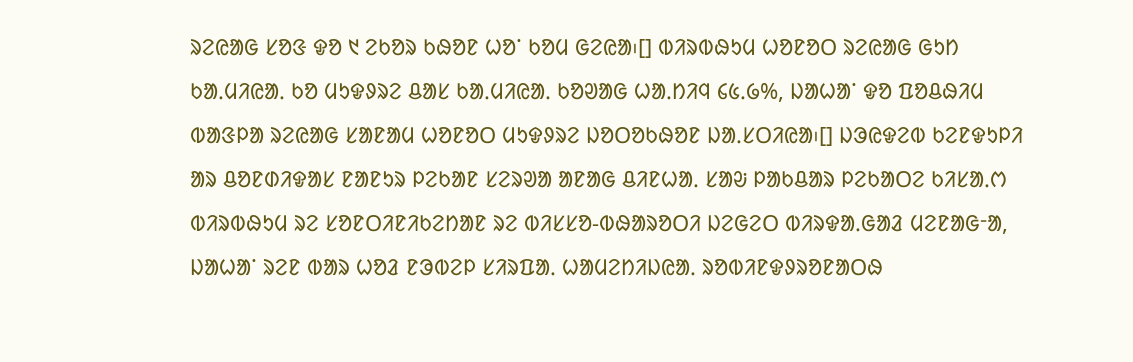ᱨᱮᱭᱟᱜ ᱥᱚᱝ ᱫᱚ ᱑ ᱮᱠᱚᱨ ᱠᱷᱚᱱ ᱦᱚᱸ ᱠᱚᱢ ᱜᱮᱭᱟ᱾[] ᱵᱤᱨᱵᱷᱩᱢ ᱦᱚᱱᱚᱛ ᱨᱮᱭᱟᱜ ᱜᱩᱴ ᱠᱟᱹᱢᱤᱭᱟᱹ ᱠᱚ ᱢᱩᱫᱽᱨᱮ ᱪᱟᱥ ᱠᱟᱹᱢᱤᱭᱟᱹ ᱠᱚᱣᱟᱜ ᱦᱟᱹᱴᱤᱧ ᱔᱕ᱹ᱙%, ᱡᱟᱦᱟᱸ ᱫᱚ ᱯᱚᱪᱷᱤᱢ ᱵᱟᱝᱞᱟ ᱨᱮᱭᱟᱜ ᱥᱟᱱᱟᱢ ᱦᱚᱱᱚᱛ ᱢᱩᱫᱽᱨᱮ ᱡᱚᱛᱚᱠᱷᱚᱱ ᱡᱟᱹᱥᱛᱤᱭᱟ᱾[] ᱡᱳᱭᱫᱮᱵ ᱠᱮᱱᱫᱩᱞᱤ ᱟᱨ ᱪᱚᱱᱰᱤᱫᱟᱥ ᱱᱟᱱᱩᱨ ᱞᱮᱠᱟᱱ ᱥᱮᱨᱣᱟ ᱟᱱᱟᱜ ᱪᱤᱱᱦᱟᱹ ᱥᱟᱶ ᱞᱟᱠᱪᱟᱨ ᱞᱮᱠᱟᱛᱮ ᱠᱤᱥᱟᱹᱬ ᱵᱤᱨᱵᱷᱩᱢ ᱨᱮ ᱥᱚᱱᱛᱤᱱᱤᱠᱮᱴᱟᱱ ᱨᱮ ᱵᱤᱥᱥᱚ-ᱵᱷᱟᱨᱚᱛᱤ ᱡᱮᱜᱮᱛ ᱵᱤᱨᱫᱟᱹᱜᱟᱲ ᱢᱮᱱᱟᱜᱼᱟ, ᱡᱟᱦᱟᱸ ᱨᱮᱱ ᱵᱟᱨ ᱦᱚᱲ ᱱᱳᱵᱮᱞ ᱥᱤᱨᱯᱟᱹ ᱦᱟᱢᱮᱴᱤᱡᱭᱟᱹ ᱨᱚᱵᱤᱱᱫᱽᱨᱚᱱᱟᱛᱷ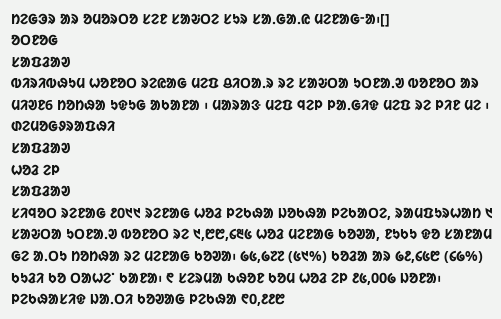ᱴᱮᱜᱳᱨ ᱟᱨ ᱚᱢᱚᱨᱛᱚ ᱥᱮᱱ ᱥᱟᱶᱛᱮ ᱥᱩᱨ ᱥᱟᱹᱜᱟᱹᱭ ᱢᱮᱱᱟᱜᱼᱟ᱾[]
ᱚᱛᱱᱚᱜ
ᱥᱟᱯᱲᱟᱣ
ᱵᱤᱨᱤᱵᱷᱩᱢ ᱦᱚᱱᱚᱛ ᱨᱮᱭᱟᱜ ᱢᱮᱯ ᱪᱤᱛᱟᱹᱨ ᱨᱮ ᱥᱟᱶᱛᱟ ᱩᱛᱱᱟᱹᱣ ᱵᱚᱱᱚᱛ ᱟᱨ ᱢᱤᱣᱱ6 ᱴᱚᱴᱷᱟ ᱩᱫᱩᱜ ᱟᱠᱟᱱᱟ ᱾ ᱢᱟᱨᱟᱝ ᱢᱮᱯ ᱧᱮᱞ ᱞᱟᱹᱜᱤᱫ ᱢᱮᱯ ᱨᱮ ᱞᱤᱱ ᱢᱮ ᱾
ᱰᱮᱢᱚᱜᱽᱨᱟᱯᱷᱤ
ᱥᱟᱯᱲᱟᱣ
ᱦᱚᱲ ᱮᱞ
ᱥᱟᱯᱲᱟᱣ
ᱥᱤᱧᱚᱛ ᱨᱮᱱᱟᱜ ᱒᱐᱑᱑ ᱨᱮᱱᱟᱜ ᱦᱚᱲ ᱞᱮᱠᱷᱟ ᱡᱚᱠᱷᱟ ᱞᱮᱠᱟᱛᱮ, ᱨᱟᱢᱯᱩᱨᱦᱟᱴ ᱑ ᱥᱟᱶᱛᱟ ᱩᱛᱱᱟᱹᱣ ᱵᱚᱱᱚᱛ ᱨᱮ ᱑,᱘᱘,᱔᱓᱕ ᱦᱚᱲ ᱢᱮᱱᱟᱜ ᱠᱚᱣᱟ, ᱱᱩᱠᱩ ᱫᱚ ᱥᱟᱱᱟᱢ ᱜᱮ ᱟᱹᱛᱩ ᱴᱚᱴᱷᱟ ᱨᱮ ᱢᱮᱱᱟᱜ ᱠᱚᱣᱟ᱾ ᱙᱕,᱙᱗᱗ (᱕᱑%) ᱠᱚᱲᱟ ᱟᱨ ᱙᱒,᱔᱕᱘ (᱔᱙%) ᱠᱩᱲᱤ ᱠᱚ ᱛᱟᱦᱮᱸ ᱠᱟᱱᱟ᱾ ᱖ ᱥᱮᱨᱢᱟ ᱠᱷᱚᱱ ᱠᱚᱢ ᱦᱚᱲ ᱮᱞ ᱒᱕,᱐᱐᱙ ᱡᱚᱱᱟ᱾ ᱞᱮᱠᱷᱟᱥᱤᱫ ᱡᱟᱹᱛᱤ ᱠᱚᱣᱟᱜ ᱞᱮᱠᱷᱟ ᱖᱐,᱒᱒᱘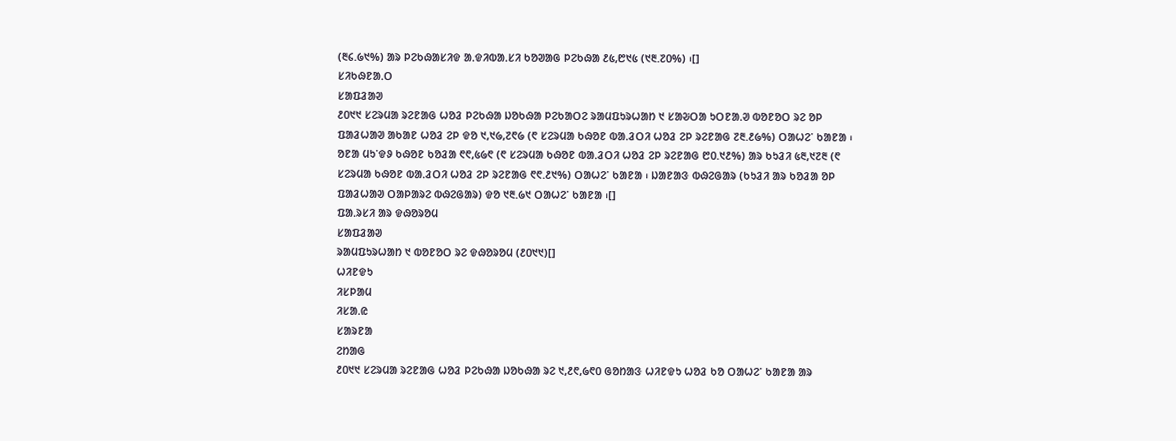(᱓᱔.᱙᱑%) ᱟᱨ ᱞᱮᱠᱷᱟᱥᱤᱫ ᱟᱹᱫᱤᱵᱟᱹᱥᱤ ᱠᱚᱣᱟᱜ ᱞᱮᱠᱷᱟ ᱒᱕,᱘᱑᱕ (᱑᱓.᱗᱐%) ᱾[]
ᱥᱤᱠᱷᱱᱟᱹᱛ
ᱥᱟᱯᱲᱟᱣ
᱒᱐᱑᱑ ᱥᱮᱨᱢᱟ ᱨᱮᱱᱟᱜ ᱦᱚᱲ ᱞᱮᱠᱷᱟ ᱡᱚᱠᱷᱟ ᱞᱮᱠᱟᱛᱮ ᱨᱟᱢᱯᱩᱨᱦᱟᱴ ᱑ ᱥᱟᱶᱛᱟ ᱩᱛᱱᱟᱹᱣ ᱵᱚᱱᱚᱛ ᱨᱮ ᱚᱞ ᱯᱟᱲᱦᱟᱣ ᱟᱠᱟᱱ ᱦᱚᱲ ᱮᱞ ᱫᱚ ᱑,᱑᱙,᱗᱖᱙ (᱖ ᱥᱮᱨᱢᱟ ᱠᱷᱚᱱ ᱵᱟᱹᱲᱛᱤ ᱦᱚᱲ ᱮᱞ ᱨᱮᱱᱟᱜ ᱗᱓.᱒᱙%) ᱛᱟᱦᱮᱸ ᱠᱟᱱᱟ ᱾ ᱚᱱᱟ ᱢᱩᱸᱫᱽ ᱠᱷᱚᱱ ᱠᱚᱲᱟ ᱖᱖,᱕᱙᱖ (᱖ ᱥᱮᱨᱢᱟ ᱠᱷᱚᱱ ᱵᱟᱹᱲᱛᱤ ᱦᱚᱲ ᱮᱞ ᱨᱮᱱᱟᱜ ᱘᱐.᱑᱒%) ᱟᱨ ᱠᱩᱲᱤ ᱕᱓,᱑᱗᱓ (᱖ ᱥᱮᱨᱢᱟ ᱠᱷᱚᱱ ᱵᱟᱹᱲᱛᱤ ᱦᱚᱲ ᱮᱞ ᱨᱮᱱᱟᱜ ᱖᱖.᱒᱑%) ᱛᱟᱦᱮᱸ ᱠᱟᱱᱟ ᱾ ᱡᱟᱱᱟᱝ ᱵᱷᱮᱜᱟᱨ (ᱠᱩᱲᱤ ᱟᱨ ᱠᱚᱲᱟ ᱚᱞ ᱯᱟᱲᱦᱟᱣ ᱛᱟᱞᱟᱨᱮ ᱵᱷᱮᱜᱟᱨ) ᱫᱚ ᱑᱓.᱙᱑ ᱛᱟᱦᱮᱸ ᱠᱟᱱᱟ ᱾[]
ᱯᱟᱹᱨᱥᱤ ᱟᱨ ᱫᱷᱚᱨᱚᱢ
ᱥᱟᱯᱲᱟᱣ
ᱨᱟᱢᱯᱩᱨᱦᱟᱴ ᱑ ᱵᱚᱱᱚᱛ ᱨᱮ ᱫᱷᱚᱨᱚᱢ (᱒᱐᱑᱑)[]
ᱦᱤᱱᱫᱩ
ᱤᱥᱞᱟᱢ
ᱤᱥᱟᱹᱭ
ᱥᱟᱨᱱᱟ
ᱮᱴᱟᱜ
᱒᱐᱑᱑ ᱥᱮᱨᱢᱟ ᱨᱮᱱᱟᱜ ᱦᱚᱲ ᱞᱮᱠᱷᱟ ᱡᱚᱠᱷᱟ ᱨᱮ ᱑,᱒᱖,᱙᱖᱐ ᱜᱚᱴᱟᱝ ᱦᱤᱱᱫᱩ ᱦᱚᱲ ᱠᱚ ᱛᱟᱦᱮᱸ ᱠᱟᱱᱟ ᱟᱨ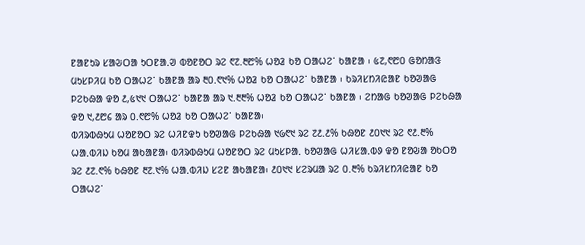ᱱᱟᱱᱩᱨ ᱥᱟᱶᱛᱟ ᱩᱛᱱᱟᱹᱣ ᱵᱚᱱᱚᱛ ᱨᱮ ᱖᱗.᱓᱘% ᱦᱚᱲ ᱠᱚ ᱛᱟᱦᱮᱸ ᱠᱟᱱᱟ ᱾ ᱕᱗,᱖᱘᱐ ᱜᱚᱴᱟᱝ ᱢᱩᱥᱞᱤᱢ ᱠᱚ ᱛᱟᱦᱮᱸ ᱠᱟᱱᱟ ᱟᱨ ᱓᱐.᱖᱑% ᱦᱚᱲ ᱠᱚ ᱛᱟᱦᱮᱸ ᱠᱟᱱᱟ ᱾ ᱠᱨᱤᱥᱴᱤᱭᱟᱱ ᱠᱚᱣᱟᱜ ᱞᱮᱠᱷᱟ ᱫᱚ ᱒,᱕᱑᱑ ᱛᱟᱦᱮᱸ ᱠᱟᱱᱟ ᱟᱨ ᱑.᱓᱓% ᱦᱚᱲ ᱠᱚ ᱛᱟᱦᱮᱸ ᱠᱟᱱᱟ ᱾ ᱮᱴᱟᱜ ᱠᱚᱣᱟᱜ ᱞᱮᱠᱷᱟ ᱫᱚ ᱑,᱒᱘᱔ ᱟᱨ ᱐.᱖᱘% ᱦᱚᱲ ᱠᱚ ᱛᱟᱦᱮᱸ ᱠᱟᱱᱟ᱾
ᱵᱤᱨᱵᱷᱩᱢ ᱦᱚᱱᱚᱛ ᱨᱮ ᱦᱤᱱᱫᱩ ᱠᱚᱣᱟᱜ ᱞᱮᱠᱷᱟ ᱑᱙᱖᱑ ᱨᱮ ᱗᱒.᱒% ᱠᱷᱚᱱ ᱒᱐᱑᱑ ᱨᱮ ᱖᱒.᱓% ᱦᱟᱹᱵᱤᱡ ᱠᱚᱢ ᱟᱠᱟᱱᱟ᱾ ᱵᱤᱨᱵᱷᱩᱢ ᱦᱚᱱᱚᱛ ᱨᱮ ᱢᱩᱥᱞᱟᱹ ᱠᱚᱣᱟᱜ ᱦᱤᱥᱟᱹᱵᱽ ᱫᱚ ᱱᱚᱶᱟ ᱚᱠᱛᱚ ᱨᱮ ᱒᱗.᱖% ᱠᱷᱚᱱ ᱓᱗.᱑% ᱦᱟᱹᱵᱤᱡ ᱥᱮᱱ ᱟᱠᱟᱱᱟ᱾ ᱒᱐᱑᱑ ᱥᱮᱨᱢᱟ ᱨᱮ ᱐.᱓% ᱠᱨᱤᱥᱴᱤᱭᱟᱱ ᱠᱚ ᱛᱟᱦᱮᱸ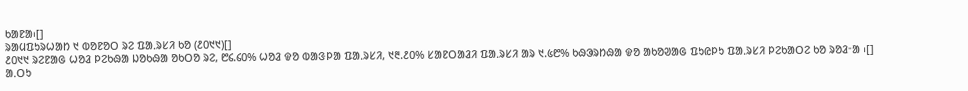ᱠᱟᱱᱟ᱾[]
ᱨᱟᱢᱯᱩᱨᱦᱟᱴ ᱑ ᱵᱚᱱᱚᱛ ᱨᱮ ᱯᱟᱹᱨᱥᱤ ᱠᱚ (᱒᱐᱑᱑)[]
᱒᱐᱑᱑ ᱨᱮᱱᱟᱜ ᱦᱚᱲ ᱞᱮᱠᱷᱟ ᱡᱚᱠᱷᱟ ᱚᱠᱛᱚ ᱨᱮ, ᱘᱔.᱔᱐% ᱦᱚᱲ ᱫᱚ ᱵᱟᱝᱞᱟ ᱯᱟᱹᱨᱥᱤ, ᱑᱓.᱒᱐% ᱥᱟᱱᱛᱟᱲᱤ ᱯᱟᱹᱨᱥᱤ ᱟᱨ ᱑.᱕᱘% ᱠᱷᱳᱨᱴᱷᱟ ᱫᱚ ᱟᱠᱚᱣᱟᱜ ᱯᱩᱭᱞᱩ ᱯᱟᱹᱨᱥᱤ ᱞᱮᱠᱟᱛᱮ ᱠᱚ ᱨᱚᱲᱼᱟ ᱾[]
ᱟᱹᱛᱩ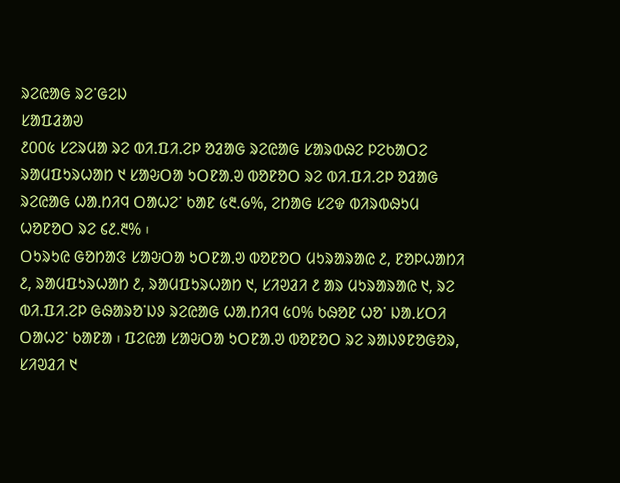ᱨᱮᱭᱟᱜ ᱨᱮᱸᱜᱮᱡ
ᱥᱟᱯᱲᱟᱣ
᱒᱐᱐᱕ ᱥᱮᱨᱢᱟ ᱨᱮ ᱵᱤ.ᱯᱤ.ᱮᱞ ᱚᱲᱟᱜ ᱨᱮᱭᱟᱜ ᱥᱟᱨᱵᱷᱮ ᱞᱮᱠᱟᱛᱮ ᱨᱟᱢᱯᱩᱨᱦᱟᱴ ᱑ ᱥᱟᱶᱛᱟ ᱩᱛᱱᱟᱹᱣ ᱵᱚᱱᱚᱛ ᱨᱮ ᱵᱤ.ᱯᱤ.ᱮᱞ ᱚᱲᱟᱜ ᱨᱮᱭᱟᱜ ᱦᱟᱹᱴᱤᱧ ᱛᱟᱦᱮᱸ ᱠᱟᱱ ᱕᱓.᱙%, ᱮᱴᱟᱜ ᱥᱮᱫ ᱵᱤᱨᱵᱷᱩᱢ ᱦᱚᱱᱚᱛ ᱨᱮ ᱔᱒.᱓% ᱾
ᱛᱩᱨᱩᱭ ᱜᱚᱴᱟᱝ ᱥᱟᱶᱛᱟ ᱩᱛᱱᱟᱹᱣ ᱵᱚᱱᱚᱛ ᱢᱩᱨᱟᱨᱟᱭ ᱒, ᱱᱚᱞᱦᱟᱴᱤ ᱒, ᱨᱟᱢᱯᱩᱨᱦᱟᱴ ᱒, ᱨᱟᱢᱯᱩᱨᱦᱟᱴ ᱑, ᱥᱤᱣᱲᱤ ᱒ ᱟᱨ ᱢᱩᱨᱟᱨᱟᱭ ᱑, ᱨᱮ ᱵᱤ.ᱯᱤ.ᱮᱞ ᱜᱷᱟᱨᱚᱸᱡᱽ ᱨᱮᱭᱟᱜ ᱦᱟᱹᱴᱤᱧ ᱕᱐% ᱠᱷᱚᱱ ᱦᱚᱸ ᱡᱟᱹᱥᱛᱤ ᱛᱟᱦᱮᱸ ᱠᱟᱱᱟ ᱾ ᱯᱮᱭᱟ ᱥᱟᱶᱛᱟ ᱩᱛᱱᱟᱹᱣ ᱵᱚᱱᱚᱛ ᱨᱮ ᱨᱟᱡᱽᱱᱚᱜᱚᱨ, ᱥᱤᱣᱲᱤ ᱑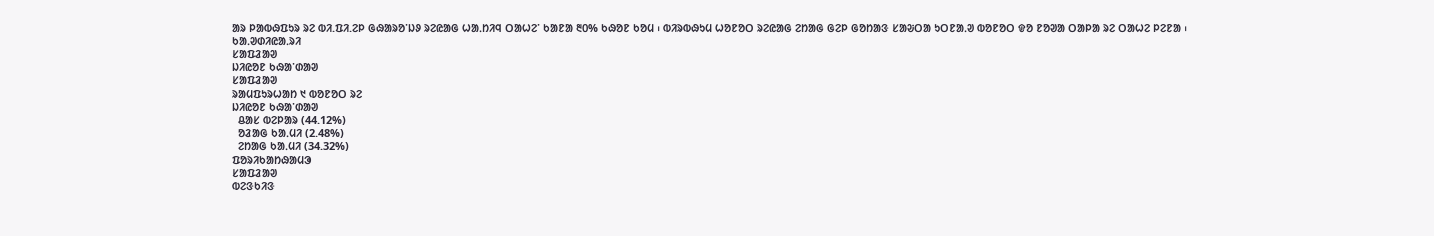ᱟᱨ ᱞᱟᱵᱷᱯᱩᱨ ᱨᱮ ᱵᱤ.ᱯᱤ.ᱮᱞ ᱜᱷᱟᱨᱚᱸᱡᱽ ᱨᱮᱭᱟᱜ ᱦᱟᱹᱴᱤᱧ ᱛᱟᱦᱮᱸ ᱠᱟᱱᱟ ᱓᱐% ᱠᱷᱚᱱ ᱠᱚᱢ ᱾ ᱵᱤᱨᱵᱷᱩᱢ ᱦᱚᱱᱚᱛ ᱨᱮᱭᱟᱜ ᱮᱴᱟᱜ ᱜᱮᱞ ᱜᱚᱴᱟᱝ ᱥᱟᱶᱛᱟ ᱩᱛᱱᱟᱹᱣ ᱵᱚᱱᱚᱛ ᱫᱚ ᱱᱚᱣᱟ ᱛᱟᱞᱟ ᱨᱮ ᱛᱟᱦᱮ ᱞᱮᱱᱟ ᱾
ᱠᱟᱹᱣᱰᱤᱭᱟᱹᱨᱤ
ᱥᱟᱯᱲᱟᱣ
ᱡᱤᱭᱚᱱ ᱠᱷᱟᱸᱰᱟᱣ
ᱥᱟᱯᱲᱟᱣ
ᱨᱟᱢᱯᱩᱨᱦᱟᱴ ᱑ ᱵᱚᱱᱚᱛ ᱨᱮ
ᱡᱤᱭᱚᱱ ᱠᱷᱟᱸᱰᱟᱣ
  ᱪᱟᱥ ᱵᱮᱞᱟᱨ (44.12%)
  ᱚᱲᱟᱜ ᱠᱟᱹᱢᱤ (2.48%)
  ᱮᱴᱟᱜ ᱠᱟᱹᱢᱤ (34.32%)
ᱯᱚᱨᱤᱠᱟᱴᱷᱟᱢᱳ
ᱥᱟᱯᱲᱟᱣ
ᱵᱮᱝᱠᱤᱝ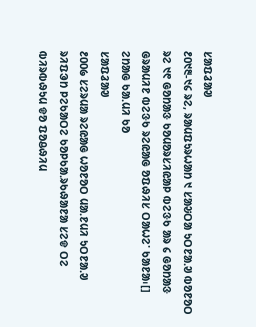ᱥᱟᱯᱲᱟᱣ
᱒᱐᱑᱓-᱑᱔ ᱨᱮ, ᱨᱟᱢᱯᱩᱨᱦᱟᱴ ᱑ ᱥᱟᱶᱛᱟ ᱩᱛᱱᱟᱹᱣ ᱵᱚᱱᱚᱛ ᱨᱮ ᱑᱖ ᱜᱚᱴᱟᱝ ᱠᱚᱢᱚᱨᱥᱤᱭᱟᱞ ᱵᱮᱝᱠ ᱟᱨ ᱔ ᱜᱚᱴᱟᱝ ᱜᱨᱟᱢᱤᱱ ᱵᱮᱝᱠ ᱨᱮᱭᱟᱜ ᱚᱯᱷᱤᱥ ᱛᱟᱦᱮᱸ ᱠᱟᱱᱟ᱾[]
ᱮᱴᱟᱜ ᱠᱟᱹᱢᱤ ᱠᱚ
ᱥᱟᱯᱲᱟᱣ
᱒᱐᱐᱙ ᱥᱮᱨᱢᱟ ᱨᱮᱭᱟᱜ ᱦᱚᱱᱚᱛ ᱢᱟᱹᱱᱢᱤ ᱩᱛᱱᱟᱹᱣ ᱨᱤᱯᱳᱴ ᱞᱮᱠᱟᱛᱮ ᱠᱚᱞᱠᱟᱹᱨᱠᱷᱟᱱᱟ ᱥᱮᱫ ᱛᱮ ᱵᱤᱨᱵᱷᱩᱢ ᱫᱚ ᱯᱚᱪᱷᱤᱢ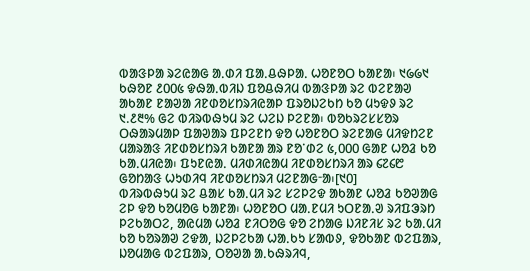ᱵᱟᱝᱞᱟ ᱨᱮᱭᱟᱜ ᱟᱹᱰᱤ ᱯᱟᱹᱪᱷᱞᱟᱹ ᱦᱚᱱᱚᱛ ᱠᱟᱱᱟ᱾ ᱑᱙᱙᱑ ᱠᱷᱚᱱ ᱒᱐᱐᱕ ᱫᱷᱟᱹᱵᱤᱡ ᱯᱚᱪᱷᱤᱢ ᱵᱟᱝᱞᱟ ᱨᱮ ᱵᱮᱱᱟᱣ ᱟᱠᱟᱱ ᱱᱟᱣᱟ ᱤᱱᱰᱚᱥᱴᱨᱤᱭᱟᱞ ᱯᱨᱚᱡᱮᱠᱴ ᱠᱚ ᱢᱩᱫᱽ ᱨᱮ ᱑.᱒᱓% ᱜᱮ ᱵᱤᱨᱵᱷᱩᱢ ᱨᱮ ᱦᱮᱡ ᱞᱮᱱᱟ᱾ ᱵᱚᱠᱨᱮᱥᱥᱚᱨ ᱛᱷᱟᱨᱢᱟᱞ ᱯᱟᱣᱟᱨ ᱯᱞᱮᱱᱴ ᱫᱚ ᱦᱚᱱᱚᱛ ᱨᱮᱱᱟᱜ ᱢᱤᱫᱴᱮᱱ ᱢᱟᱨᱟᱝ ᱤᱱᱰᱚᱥᱴᱨᱤ ᱠᱟᱱᱟ ᱟᱨ ᱱᱚᱸᱰᱮ ᱕,᱐᱐᱐ ᱜᱟᱱ ᱦᱚᱲ ᱠᱚ ᱠᱟᱹᱢᱤᱭᱟ᱾ ᱯᱩᱱᱭᱟᱹ ᱢᱤᱰᱤᱭᱟᱢ ᱤᱱᱰᱚᱥᱴᱨᱤ ᱟᱨ ᱔᱗᱔᱘ ᱜᱚᱴᱟᱝ ᱦᱩᱰᱤᱧ ᱤᱱᱰᱚᱥᱴᱨᱤ ᱢᱮᱱᱟᱜᱼᱟ᱾[᱑᱐]
ᱵᱤᱨᱵᱷᱩᱢ ᱨᱮ ᱪᱟᱥ ᱠᱟᱹᱢᱤ ᱨᱮ ᱥᱮᱞᱮᱫ ᱟᱠᱟᱱ ᱦᱚᱲ ᱠᱚᱣᱟᱜ ᱮᱞ ᱫᱚ ᱠᱚᱢᱚᱜ ᱠᱟᱱᱟ᱾ ᱦᱚᱱᱚᱛ ᱢᱟᱹᱱᱢᱤ ᱩᱛᱱᱟᱹᱣ ᱨᱤᱯᱳᱨᱴ ᱞᱮᱠᱟᱛᱮ, ᱟᱭᱢᱟ ᱦᱚᱲ ᱱᱤᱛᱚᱜ ᱫᱚ ᱮᱴᱟᱜ ᱡᱤᱱᱤᱥ ᱨᱮ ᱠᱟᱹᱢᱤ ᱠᱚ ᱠᱚᱨᱟᱣ ᱮᱫᱟ, ᱡᱮᱞᱮᱠᱟ ᱦᱟᱹᱠᱩ ᱥᱟᱵᱽ, ᱫᱚᱠᱟᱱ ᱵᱮᱯᱟᱨ, ᱡᱚᱢᱟᱜ ᱵᱮᱯᱟᱨ, ᱛᱚᱣᱟ ᱟᱹᱠᱷᱨᱤᱧ,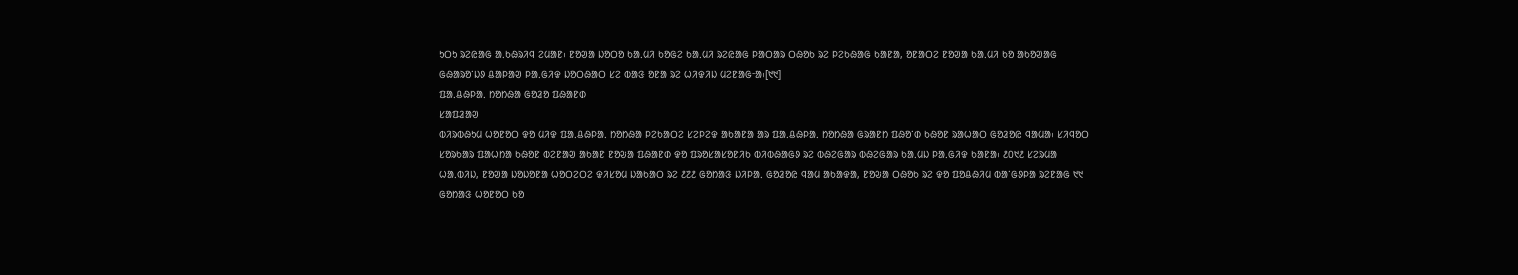ᱩᱛᱩ ᱨᱮᱭᱟᱜ ᱟᱹᱠᱷᱨᱤᱧ ᱮᱢᱟᱱ᱾ ᱱᱚᱣᱟ ᱡᱚᱛᱚ ᱠᱟᱹᱢᱤ ᱠᱚᱜᱮ ᱠᱟᱹᱢᱤ ᱨᱮᱭᱟᱜ ᱞᱟᱛᱟᱨ ᱛᱷᱚᱠ ᱨᱮ ᱞᱮᱠᱷᱟᱜ ᱠᱟᱱᱟ, ᱚᱱᱟᱛᱮ ᱱᱚᱣᱟ ᱠᱟᱹᱢᱤ ᱠᱚ ᱟᱠᱚᱣᱟᱜ ᱜᱷᱟᱨᱚᱸᱡᱽ ᱪᱟᱞᱟᱣ ᱞᱟᱹᱜᱤᱫ ᱡᱚᱛᱷᱟᱛ ᱥᱮ ᱵᱟᱝ ᱚᱱᱟ ᱨᱮ ᱦᱤᱫᱤᱡ ᱢᱮᱱᱟᱜᱼᱟ᱾[᱑᱑]
ᱯᱟᱹᱪᱷᱞᱟᱹ ᱴᱚᱴᱷᱟ ᱜᱚᱲᱚ ᱯᱷᱟᱱᱰ
ᱥᱟᱯᱲᱟᱣ
ᱵᱤᱨᱵᱷᱩᱢ ᱦᱚᱱᱚᱛ ᱫᱚ ᱢᱤᱫ ᱯᱟᱹᱪᱷᱞᱟᱹ ᱴᱚᱴᱷᱟ ᱞᱮᱠᱟᱛᱮ ᱥᱮᱞᱮᱫ ᱟᱠᱟᱱᱟ ᱟᱨ ᱯᱟᱹᱪᱷᱞᱟᱹ ᱴᱚᱴᱷᱟ ᱜᱨᱟᱱᱴ ᱯᱷᱚᱸᱰ ᱠᱷᱚᱱ ᱨᱟᱦᱟᱛ ᱜᱚᱲᱚᱭ ᱧᱟᱢᱟ᱾ ᱥᱤᱧᱚᱛ ᱥᱚᱨᱠᱟᱨ ᱯᱟᱦᱴᱟ ᱠᱷᱚᱱ ᱵᱮᱱᱟᱣ ᱟᱠᱟᱱ ᱱᱚᱶᱟ ᱯᱷᱟᱱᱰ ᱫᱚ ᱯᱨᱚᱥᱟᱥᱚᱱᱤᱠ ᱵᱤᱵᱷᱟᱜᱽ ᱨᱮ ᱵᱷᱮᱜᱟᱨ ᱵᱷᱮᱜᱟᱨ ᱠᱟᱹᱢᱡ ᱞᱟᱹᱜᱤᱫ ᱠᱟᱱᱟ᱾ ᱒᱐᱑᱒ ᱥᱮᱨᱢᱟ ᱦᱟᱹᱵᱤᱡ, ᱱᱚᱣᱟ ᱡᱚᱡᱚᱱᱟ ᱦᱚᱛᱮᱛᱮ ᱫᱤᱥᱚᱢ ᱡᱟᱠᱟᱛ ᱨᱮ ᱒᱗᱒ ᱜᱚᱴᱟᱝ ᱡᱤᱞᱟᱹ ᱜᱚᱲᱚᱭ ᱧᱟᱢ ᱟᱠᱟᱫᱟ, ᱱᱚᱶᱟ ᱛᱷᱚᱠ ᱨᱮ ᱫᱚ ᱯᱚᱪᱷᱤᱢ ᱵᱟᱸᱜᱽᱞᱟ ᱨᱮᱱᱟᱜ ᱑᱑ ᱜᱚᱴᱟᱝ ᱦᱚᱱᱚᱛ ᱠᱚ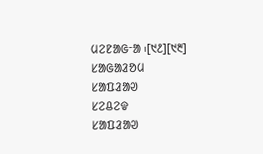ᱢᱮᱱᱟᱜᱼᱟ ᱾[᱑᱒][᱑᱓]
ᱥᱟᱜᱟᱲᱚᱢ
ᱥᱟᱯᱲᱟᱣ
ᱥᱮᱪᱮᱫ
ᱥᱟᱯᱲᱟᱣ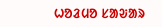ᱦᱚᱲᱢᱚ ᱥᱟᱶᱟᱨ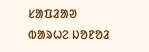ᱥᱟᱯᱲᱟᱣ
ᱵᱟᱨᱦᱮ ᱡᱚᱱᱚᱲ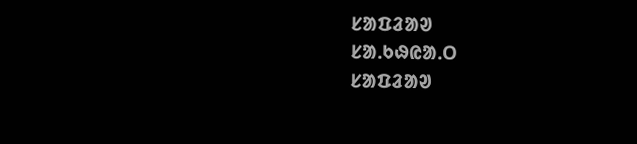ᱥᱟᱯᱲᱟᱣ
ᱥᱟᱹᱠᱷᱭᱟᱹᱛ
ᱥᱟᱯᱲᱟᱣ